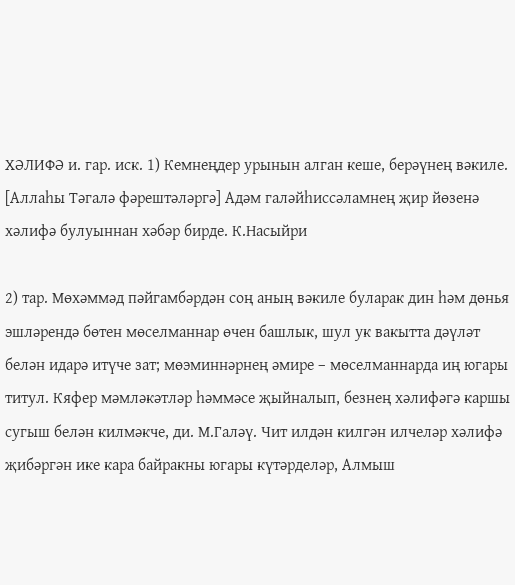ХӘЛИФӘ и. гар. иск. 1) Кемнеңдер урынын алган кеше, берәүнең вәкиле. [Аллаһы Тәгалә фәрештәләргә] Адәм галәйһиссәламнең җир йөзенә хәлифә булуыннан хәбәр бирде. К.Насыйри

2) тар. Мөхәммәд пәйгамбәрдән соң аның вәкиле буларак дин һәм дөнья эшләрендә бөтен мөселманнар өчен башлык, шул ук вакытта дәүләт белән идарә итүче зат; мөэминнәрнең әмире – мөселманнарда иң югары титул. Кяфер мәмләкәтләр һәммәсе җыйналып, безнең хәлифәгә каршы сугыш белән килмәкче, ди. М.Галәү. Чит илдән килгән илчеләр хәлифә җибәргән ике кара байракны югары күтәрделәр, Алмыш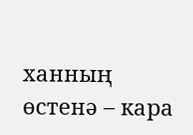ханның өстенә – кара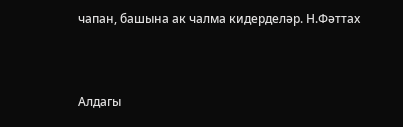чапан, башына ак чалма кидерделәр. Н.Фәттах



Алдагы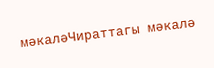мәкаләЧираттагы мәкалә